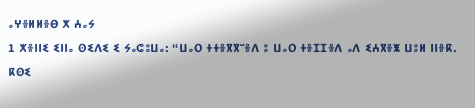ⴰⵖⴻⵍⵍⴻⴱ ⵅ ⵄⴰⵢ
1 ⵅⴻⵏⵏⵉ ⵉⵏⵏⴰ ⵙⵉⴷⵉ ⵉ ⵢⴰⵛⵓⵡⴰ: “ⵡⴰⵔ ⵜⵜⴻⴳⴳⵯⴻⴷ ⵓ ⵡⴰⵔ ⵜⴻⵊⵊⴻⴷ ⴰⴷ ⵉⵄⴳⴻⵥ ⵡⵓⵍ ⵏⵏⴻⴽ. ⴽⵙⵉ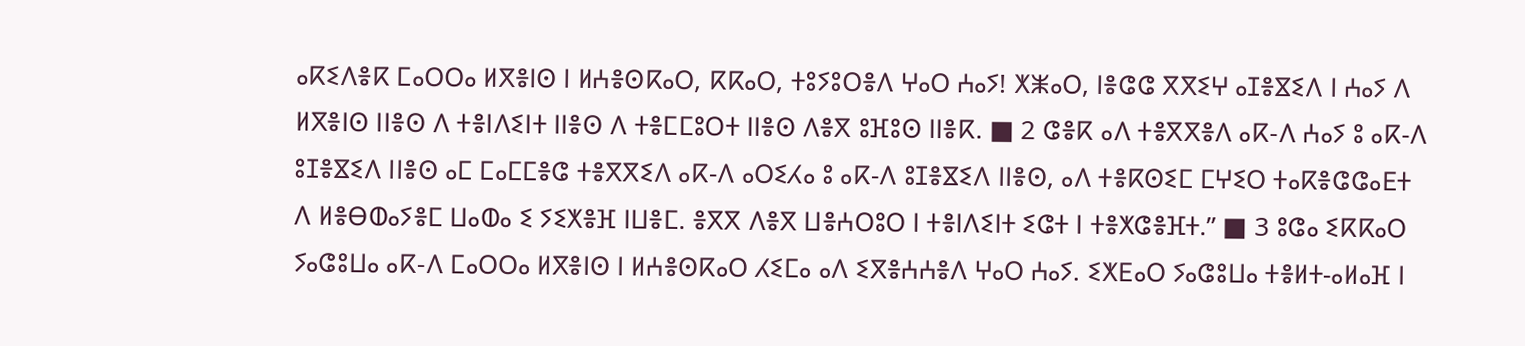ⴰⴽⵉⴷⴻⴽ ⵎⴰⵔⵔⴰ ⵍⴳⴻⵏⵙ ⵏ ⵍⵄⴻⵙⴽⴰⵔ, ⴽⴽⴰⵔ, ⵜⵓⵢⵓⵔⴻⴷ ⵖⴰⵔ ⵄⴰⵢ! ⵅⵥⴰⵔ, ⵏⴻⵛⵛ ⴳⴳⵉⵖ ⴰⵊⴻⴵⵉⴷ ⵏ ⵄⴰⵢ ⴷ ⵍⴳⴻⵏⵙ ⵏⵏⴻⵙ ⴷ ⵜⴻⵏⴷⵉⵏⵜ ⵏⵏⴻⵙ ⴷ ⵜⴻⵎⵎⵓⵔⵜ ⵏⵏⴻⵙ ⴷⴻⴳ ⵓⴼⵓⵙ ⵏⵏⴻⴽ. ■ 2 ⵛⴻⴽ ⴰⴷ ⵜⴻⴳⴳⴻⴷ ⴰⴽ-ⴷ ⵄⴰⵢ ⵓ ⴰⴽ-ⴷ ⵓⵊⴻⴵⵉⴷ ⵏⵏⴻⵙ ⴰⵎ ⵎⴰⵎⵎⴻⵛ ⵜⴻⴳⴳⵉⴷ ⴰⴽ-ⴷ ⴰⵔⵉⵃⴰ ⵓ ⴰⴽ-ⴷ ⵓⵊⴻⴵⵉⴷ ⵏⵏⴻⵙ, ⴰⴷ ⵜⴻⴽⵙⵉⵎ ⵎⵖⵉⵔ ⵜⴰⴽⴻⵛⵛⴰⴹⵜ ⴷ ⵍⴻⴱⵀⴰⵢⴻⵎ ⵡⴰⵀⴰ ⵉ ⵢⵉⵅⴻⴼ ⵏⵡⴻⵎ. ⴻⴳⴳ ⴷⴻⴳ ⵡⴻⵄⵔⵓⵔ ⵏ ⵜⴻⵏⴷⵉⵏⵜ ⵉⵛⵜ ⵏ ⵜⴻⵅⵛⴻⴼⵜ.” ■ 3 ⵓⵛⴰ ⵉⴽⴽⴰⵔ ⵢⴰⵛⵓⵡⴰ ⴰⴽ-ⴷ ⵎⴰⵔⵔⴰ ⵍⴳⴻⵏⵙ ⵏ ⵍⵄⴻⵙⴽⴰⵔ ⵃⵉⵎⴰ ⴰⴷ ⵉⴳⴻⵄⵄⴻⴷ ⵖⴰⵔ ⵄⴰⵢ. ⵉⵅⴹⴰⵔ ⵢⴰⵛⵓⵡⴰ ⵜⴻⵍⵜ-ⴰⵍⴰⴼ ⵏ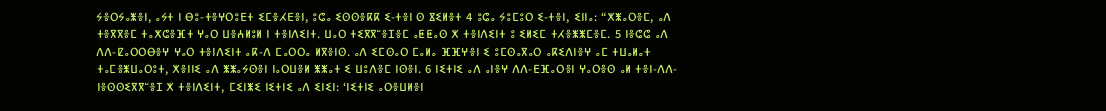ⵢⴻⵔⵢⴰⵥⴻⵏ, ⴰⵢⵜ ⵏ ⴱⵓ-ⵜⴻⵖⵔⵓⴹⵜ ⵉⵎⴻⵃⴹⴻⵏ, ⵓⵛⴰ ⵉⵙⵙⴻⴽⴽ ⵉ-ⵜⴻⵏ ⵙ ⴵⵉⵍⴻⵜ 4 ⵓⵛⴰ ⵢⵓⵎⵓⵔ ⵉ-ⵜⴻⵏ, ⵉⵏⵏⴰ: “ⵅⵥⴰⵔⴻⵎ, ⴰⴷ ⵜⴻⴳⴳⴻⵎ ⵜⴰⵅⵛⴻⴼⵜ ⵖⴰⵔ ⵡⴻⵄⵍⵓⵍ ⵏ ⵜⴻⵏⴷⵉⵏⵜ. ⵡⴰⵔ ⵜⵉⴳⴳⵯⴻⵊⴻⵎ ⴰⵟⵟⴰⵙ ⵅ ⵜⴻⵏⴷⵉⵏⵜ ⵓ ⵉⵍⵉⵎ ⵜⵃⴻⵥⵥⵎⴻⵎ. 5 ⵏⴻⵛⵛ ⴰⴷ ⴷⴷ-ⵇⴰⵔⵔⴱⴻⵖ ⵖⴰⵔ ⵜⴻⵏⴷⵉⵏⵜ ⴰⴽ-ⴷ ⵎⴰⵔⵔⴰ ⵍⴳⴻⵏⵙ. ⴰⴷ ⵉⵎⵙⴰⵔ ⵎⴰⵍⴰ ⴼⴼⵖⴻⵏ ⵉ ⵓⵎⵙⴰⴳⴰⵔ ⴰⴽⵉⴷⵏⴻⵖ ⴰⵎ ⵜⵡⴰⵍⴰⵜ ⵜⴰⵎⴻⵥⵡⴰⵔⵓⵜ, ⵅⴻⵏⵏⵉ ⴰⴷ ⵥⵥⴰⵢⵙⴻⵏ ⵏⴰⵔⵡⴻⵍ ⵥⵥⴰⵜ ⵉ ⵡⵓⴷⴻⵎ ⵏⵙⴻⵏ. 6 ⵏⵉⵜⵏⵉ ⴰⴷ ⴰⵏⴻⵖ ⴷⴷ-ⴹⴼⴰⵔⴻⵏ ⵖⴰⵔⴻⵙ ⴰⵍ ⵜⴻⵏ-ⴷⴷ-ⵏⴻⵙⵙⵉⴳⴳⵯⴻⵊ ⵅ ⵜⴻⵏⴷⵉⵏⵜ, ⵎⵉⵏⵥⵉ ⵏⵉⵜⵏⵉ ⴰⴷ ⵉⵏⵉⵏ: ‘ⵏⵉⵜⵏⵉ ⴰⵔⴻⵡⵍⴻⵏ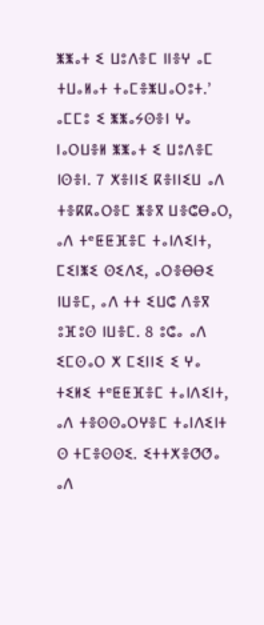ⵥⵥⴰⵜ ⵉ ⵡⵓⴷⴻⵎ ⵏⵏⴻⵖ ⴰⵎ ⵜⵡⴰⵍⴰⵜ ⵜⴰⵎⴻⵥⵡⴰⵔⵓⵜ.’ ⴰⵎⵎⵓ ⵉ ⵥⵥⴰⵢⵙⴻⵏ ⵖⴰ ⵏⴰⵔⵡⴻⵍ ⵥⵥⴰⵜ ⵉ ⵡⵓⴷⴻⵎ ⵏⵙⴻⵏ. 7 ⵅⴻⵏⵏⵉ ⴽⴻⵏⵏⵉⵡ ⴰⴷ ⵜⴻⴽⴽⴰⵔⴻⵎ ⵥⴻⴳ ⵡⴻⵛⴱⴰⵔ, ⴰⴷ ⵜᵉⵟⵟⴼⴻⵎ ⵜⴰⵏⴷⵉⵏⵜ, ⵎⵉⵏⵥⵉ ⵙⵉⴷⵉ, ⴰⵔⴻⴱⴱⵉ ⵏⵡⴻⵎ, ⴰⴷ ⵜⵜ ⵉⵡⵛ ⴷⴻⴳ ⵓⴼⵓⵙ ⵏⵡⴻⵎ. 8 ⵓⵛⴰ ⴰⴷ ⵉⵎⵙⴰⵔ ⵅ ⵎⵉⵏⵏⵉ ⵉ ⵖⴰ ⵜⵉⵍⵉ ⵜᵉⵟⵟⴼⴻⵎ ⵜⴰⵏⴷⵉⵏⵜ, ⴰⴷ ⵜⴻⵙⵙⴰⵔⵖⴻⵎ ⵜⴰⵏⴷⵉⵏⵜ ⵙ ⵜⵎⴻⵙⵙⵉ. ⵉⵜⵜⵅⴻⵚⵚⴰ ⴰⴷ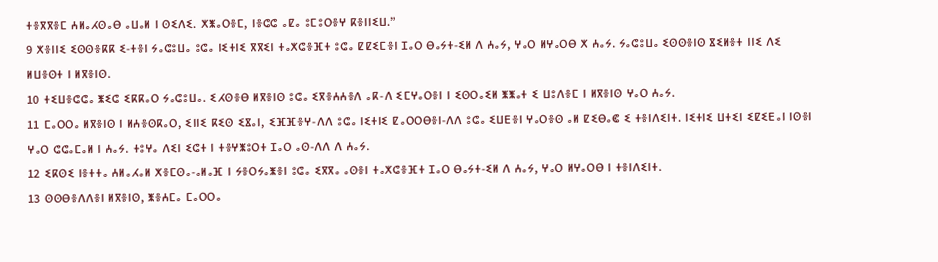ⵜⴻⴳⴳⴻⵎ ⵄⵍⴰⵃⵙⴰⴱ ⴰⵡⴰⵍ ⵏ ⵙⵉⴷⵉ. ⵅⵥⴰⵔⴻⵎ, ⵏⴻⵛⵛ ⴰⵇⴰ ⵓⵎⵓⵔⴻⵖ ⴽⴻⵏⵏⵉⵡ.”
9 ⵅⴻⵏⵏⵉ ⵉⵙⵙⴻⴽⴽ ⵉ-ⵜⴻⵏ ⵢⴰⵛⵓⵡⴰ ⵓⵛⴰ ⵏⵉⵜⵏⵉ ⴳⴳⵉⵏ ⵜⴰⵅⵛⴻⴼⵜ ⵓⵛⴰ ⵇⵇⵉⵎⴻⵏ ⵊⴰⵔ ⴱⴰⵢⵜ-ⵉⵍ ⴷ ⵄⴰⵢ, ⵖⴰⵔ ⵍⵖⴰⵔⴱ ⵅ ⵄⴰⵢ. ⵢⴰⵛⵓⵡⴰ ⵉⵙⵙⴻⵏⵙ ⴵⵉⵍⴻⵜ ⵏⵏⵉ ⴷⵉ ⵍⵡⴻⵙⵜ ⵏ ⵍⴳⴻⵏⵙ.
10 ⵜⵉⵡⴻⵛⵛⴰ ⵥⵉⵛ ⵉⴽⴽⴰⵔ ⵢⴰⵛⵓⵡⴰ. ⵉⵃⵙⴻⴱ ⵍⴳⴻⵏⵙ ⵓⵛⴰ ⵉⴳⴻⵄⵄⴻⴷ ⴰⴽ-ⴷ ⵉⵎⵖⴰⵔⴻⵏ ⵏ ⵉⵙⵔⴰⵉⵍ ⵥⵥⴰⵜ ⵉ ⵡⵓⴷⴻⵎ ⵏ ⵍⴳⴻⵏⵙ ⵖⴰⵔ ⵄⴰⵢ.
11 ⵎⴰⵔⵔⴰ ⵍⴳⴻⵏⵙ ⵏ ⵍⵄⴻⵙⴽⴰⵔ, ⵉⵏⵏⵉ ⴽⵉⵙ ⵉⴵⴰⵏ, ⵉⴼⴼⴻⵖ-ⴷⴷ ⵓⵛⴰ ⵏⵉⵜⵏⵉ ⵇⴰⵔⵔⴱⴻⵏ-ⴷⴷ ⵓⵛⴰ ⵉⵡⴹⴻⵏ ⵖⴰⵔⴻⵙ ⴰⵍ ⵇⵉⴱⴰⵞ ⵉ ⵜⴻⵏⴷⵉⵏⵜ. ⵏⵉⵜⵏⵉ ⵡⵜⵉⵏ ⵉⵇⵉⴹⴰⵏ ⵏⵙⴻⵏ ⵖⴰⵔ ⵛⵛⴰⵎⴰⵍ ⵏ ⵄⴰⵢ. ⵜⵓⵖⴰ ⴷⵉⵏ ⵉⵛⵜ ⵏ ⵜⴻⵖⵥⵓⵔⵜ ⵊⴰⵔ ⴰⵙ-ⴷⴷ ⴷ ⵄⴰⵢ.
12 ⵉⴽⵙⵉ ⵏⴻⵜⵜⴰ ⵄⵍⴰⵃⴰⵍ ⵅⴻⵎⵙⴰ-ⴰⵍⴰⴼ ⵏ ⵢⴻⵔⵢⴰⵥⴻⵏ ⵓⵛⴰ ⵉⴳⴳⴰ ⴰⵙⴻⵏ ⵜⴰⵅⵛⴻⴼⵜ ⵊⴰⵔ ⴱⴰⵢⵜ-ⵉⵍ ⴷ ⵄⴰⵢ, ⵖⴰⵔ ⵍⵖⴰⵔⴱ ⵏ ⵜⴻⵏⴷⵉⵏⵜ.
13 ⵙⵙⴱⴻⴷⴷⴻⵏ ⵍⴳⴻⵏⵙ, ⵥⴻⵄⵎⴰ ⵎⴰⵔⵔⴰ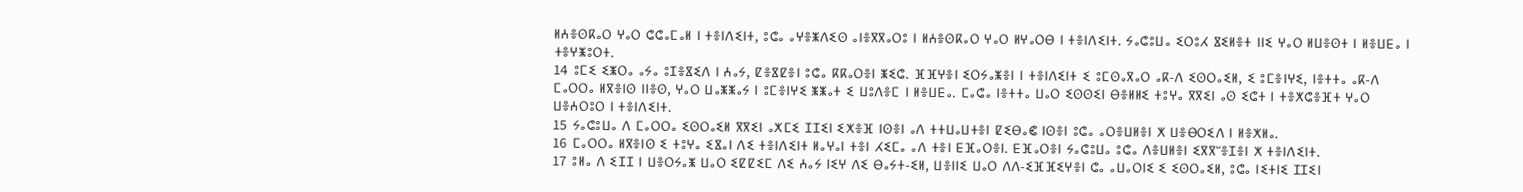ⵍⵄⴻⵙⴽⴰⵔ ⵖⴰⵔ ⵛⵛⴰⵎⴰⵍ ⵏ ⵜⴻⵏⴷⵉⵏⵜ, ⵓⵛⴰ ⴰⵖⴻⵥⴷⵉⵙ ⴰⵏⴻⴳⴳⴰⵔⵓ ⵏ ⵍⵄⴻⵙⴽⴰⵔ ⵖⴰⵔ ⵍⵖⴰⵔⴱ ⵏ ⵜⴻⵏⴷⵉⵏⵜ. ⵢⴰⵛⵓⵡⴰ ⵉⵔⵓⵃ ⴵⵉⵍⴻⵜ ⵏⵏⵉ ⵖⴰⵔ ⵍⵡⴻⵙⵜ ⵏ ⵍⴻⵡⴹⴰ ⵏ ⵜⴻⵖⵥⵓⵔⵜ.
14 ⵓⵎⵉ ⵉⵥⵔⴰ ⴰⵢⴰ ⵓⵊⴻⴵⵉⴷ ⵏ ⵄⴰⵢ, ⵇⴻⴵⵇⴻⵏ ⵓⵛⴰ ⴽⴽⴰⵔⴻⵏ ⵥⵉⵛ. ⴼⴼⵖⴻⵏ ⵉⵔⵢⴰⵥⴻⵏ ⵏ ⵜⴻⵏⴷⵉⵏⵜ ⵉ ⵓⵎⵙⴰⴳⴰⵔ ⴰⴽ-ⴷ ⵉⵙⵔⴰⵉⵍ, ⵉ ⵓⵎⴻⵏⵖⵉ, ⵏⴻⵜⵜⴰ ⴰⴽ-ⴷ ⵎⴰⵔⵔⴰ ⵍⴳⴻⵏⵙ ⵏⵏⴻⵙ, ⵖⴰⵔ ⵡⴰⵥⵥⴰⵢ ⵏ ⵓⵎⴻⵏⵖⵉ ⵥⵥⴰⵜ ⵉ ⵡⵓⴷⴻⵎ ⵏ ⵍⴻⵡⴹⴰ. ⵎⴰⵛⴰ ⵏⴻⵜⵜⴰ ⵡⴰⵔ ⵉⵙⵙⵉⵏ ⴱⴻⵍⵍⵉ ⵜⵓⵖⴰ ⴳⴳⵉⵏ ⴰⵙ ⵉⵛⵜ ⵏ ⵜⴻⵅⵛⴻⴼⵜ ⵖⴰⵔ ⵡⴻⵄⵔⵓⵔ ⵏ ⵜⴻⵏⴷⵉⵏⵜ.
15 ⵢⴰⵛⵓⵡⴰ ⴷ ⵎⴰⵔⵔⴰ ⵉⵙⵔⴰⵉⵍ ⴳⴳⵉⵏ ⴰⵅⵎⵉ ⵊⵊⵉⵏ ⵉⵅⴻⴼ ⵏⵙⴻⵏ ⴰⴷ ⵜⵜⵡⴰⵡⵜⴻⵏ ⵇⵉⴱⴰⵞ ⵏⵙⴻⵏ ⵓⵛⴰ ⴰⵔⴻⵡⵍⴻⵏ ⵅ ⵡⴻⴱⵔⵉⴷ ⵏ ⵍⴻⵅⵍⴰ.
16 ⵎⴰⵔⵔⴰ ⵍⴳⴻⵏⵙ ⵉ ⵜⵓⵖⴰ ⵉⴵⴰⵏ ⴷⵉ ⵜⴻⵏⴷⵉⵏⵜ ⵍⴰⵖⴰⵏ ⵜⴻⵏ ⵃⵉⵎⴰ ⴰⴷ ⵜⴻⵏ ⴹⴼⴰⵔⴻⵏ. ⴹⴼⴰⵔⴻⵏ ⵢⴰⵛⵓⵡⴰ ⵓⵛⴰ ⴷⴻⵡⵍⴻⵏ ⵉⴳⴳⵯⴻⵊⴻⵏ ⵅ ⵜⴻⵏⴷⵉⵏⵜ.
17 ⵓⵍⴰ ⴷ ⵉⵊⵊ ⵏ ⵡⴻⵔⵢⴰⵥ ⵡⴰⵔ ⵉⵇⵇⵉⵎ ⴷⵉ ⵄⴰⵢ ⵏⵉⵖ ⴷⵉ ⴱⴰⵢⵜ-ⵉⵍ, ⵡⴻⵏⵏⵉ ⵡⴰⵔ ⴷⴷ-ⵉⴼⴼⵉⵖⴻⵏ ⵛⴰ ⴰⵡⴰⵔⵏⵉ ⵉ ⵉⵙⵔⴰⵉⵍ, ⵓⵛⴰ ⵏⵉⵜⵏⵉ ⵊⵊⵉⵏ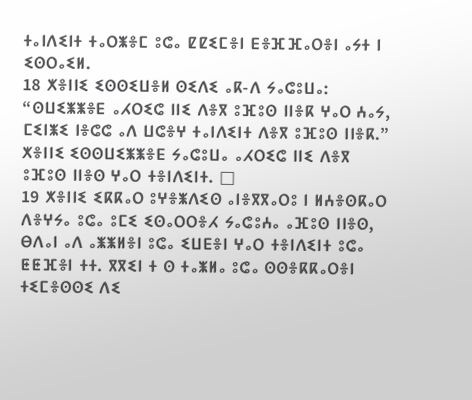ⵜⴰⵏⴷⵉⵏⵜ ⵜⴰⵔⵥⴻⵎ ⵓⵛⴰ ⵇⵇⵉⵎⴻⵏ ⴹⴻⴼⴼⴰⵔⴻⵏ ⴰⵢⵜ ⵏ ⵉⵙⵔⴰⵉⵍ.
18 ⵅⴻⵏⵏⵉ ⵉⵙⵙⵉⵡⴻⵍ ⵙⵉⴷⵉ ⴰⴽ-ⴷ ⵢⴰⵛⵓⵡⴰ: “ⵙⵡⵉⵥⵥⴻⴹ ⴰⵃⵔⵉⵛ ⵏⵏⵉ ⴷⴻⴳ ⵓⴼⵓⵙ ⵏⵏⴻⴽ ⵖⴰⵔ ⵄⴰⵢ, ⵎⵉⵏⵥⵉ ⵏⴻⵛⵛ ⴰⴷ ⵡⵛⴻⵖ ⵜⴰⵏⴷⵉⵏⵜ ⴷⴻⴳ ⵓⴼⵓⵙ ⵏⵏⴻⴽ.” ⵅⴻⵏⵏⵉ ⵉⵙⵙⵡⵉⵥⵥⴻⴹ ⵢⴰⵛⵓⵡⴰ ⴰⵃⵔⵉⵛ ⵏⵏⵉ ⴷⴻⴳ ⵓⴼⵓⵙ ⵏⵏⴻⵙ ⵖⴰⵔ ⵜⴻⵏⴷⵉⵏⵜ. □
19 ⵅⴻⵏⵏⵉ ⵉⴽⴽⴰⵔ ⵓⵖⴻⵥⴷⵉⵙ ⴰⵏⴻⴳⴳⴰⵔⵓ ⵏ ⵍⵄⴻⵙⴽⴰⵔ ⴷⴻⵖⵢⴰ ⵓⵛⴰ ⵓⵎⵉ ⵉⵙⴰⵔⵔⴻⵃ ⵢⴰⵛⵓⵄⴰ ⴰⴼⵓⵙ ⵏⵏⴻⵙ, ⴱⴷⴰⵏ ⴰⴷ ⴰⵥⵥⵍⴻⵏ ⵓⵛⴰ ⵉⵡⴹⴻⵏ ⵖⴰⵔ ⵜⴻⵏⴷⵉⵏⵜ ⵓⵛⴰ ⵟⵟⴼⴻⵏ ⵜⵜ. ⴳⴳⵉⵏ ⵜ ⵙ ⵜⴰⵥⵍⴰ ⵓⵛⴰ ⵙⵙⴻⴽⴽⴰⵔⴻⵏ ⵜⵉⵎⴻⵙⵙⵉ ⴷⵉ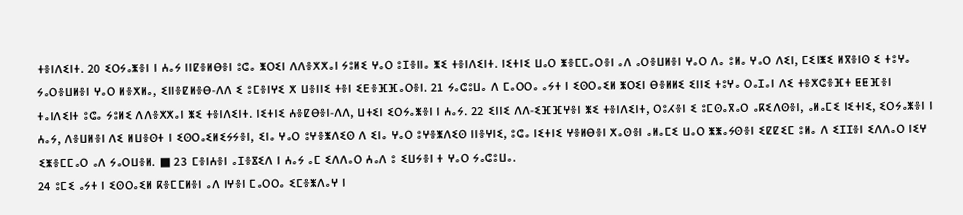ⵜⴻⵏⴷⵉⵏⵜ. 20 ⵉⵔⵢⴰⵥⴻⵏ ⵏ ⵄⴰⵢ ⵏⵏⵇⴻⵍⴱⴻⵏ ⵓⵛⴰ ⵥⵔⵉⵏ ⴷⴷⴻⵅⵅⴰⵏ ⵢⵓⵍⵉ ⵖⴰⵔ ⵓⵊⴻⵏⵏⴰ ⵥⵉ ⵜⴻⵏⴷⵉⵏⵜ. ⵏⵉⵜⵏⵉ ⵡⴰⵔ ⵥⴻⵎⵎⴰⵔⴻⵏ ⴰⴷ ⴰⵔⴻⵡⵍⴻⵏ ⵖⴰⵔ ⴷⴰ ⵓⵍⴰ ⵖⴰⵔ ⴷⵉⵏ, ⵎⵉⵏⵥⵉ ⵍⴳⴻⵏⵙ ⵉ ⵜⵓⵖⴰ ⵢⴰⵔⴻⵡⵍⴻⵏ ⵖⴰⵔ ⵍⴻⵅⵍⴰ, ⵉⵏⵏⴻⵇⵍⴻⴱ-ⴷⴷ ⵉ ⵓⵎⴻⵏⵖⵉ ⵅ ⵡⴻⵏⵏⵉ ⵜⴻⵏ ⵉⴹⴻⴼⴼⴰⵔⴻⵏ. 21 ⵢⴰⵛⵓⵡⴰ ⴷ ⵎⴰⵔⵔⴰ ⴰⵢⵜ ⵏ ⵉⵙⵔⴰⵉⵍ ⵥⵔⵉⵏ ⴱⴻⵍⵍⵉ ⵉⵏⵏⵉ ⵜⵓⵖⴰ ⵔⴰⵊⴰⵏ ⴷⵉ ⵜⴻⵅⵛⴻⴼⵜ ⵟⵟⴼⴻⵏ ⵜⴰⵏⴷⵉⵏⵜ ⵓⵛⴰ ⵢⵓⵍⵉ ⴷⴷⴻⵅⵅⴰⵏ ⵥⵉ ⵜⴻⵏⴷⵉⵏⵜ. ⵏⵉⵜⵏⵉ ⵄⴻⵇⴱⴻⵏ-ⴷⴷ, ⵡⵜⵉⵏ ⵉⵔⵢⴰⵥⴻⵏ ⵏ ⵄⴰⵢ. 22 ⵉⵏⵏⵉ ⴷⴷ-ⵉⴼⴼⵖⴻⵏ ⵥⵉ ⵜⴻⵏⴷⵉⵏⵜ, ⵔⵓⵃⴻⵏ ⵉ ⵓⵎⵙⴰⴳⴰⵔ ⴰⴽⵉⴷⵙⴻⵏ, ⴰⵍⴰⵎⵉ ⵏⵉⵜⵏⵉ, ⵉⵔⵢⴰⵥⴻⵏ ⵏ ⵄⴰⵢ, ⴷⴻⵡⵍⴻⵏ ⴷⵉ ⵍⵡⴻⵙⵜ ⵏ ⵉⵙⵔⴰⵉⵍⵉⵢⵢⴻⵏ, ⵉⵏⴰ ⵖⴰⵔ ⵓⵖⴻⵥⴷⵉⵙ ⴷ ⵉⵏⴰ ⵖⴰⵔ ⵓⵖⴻⵥⴷⵉⵙ ⵏⵏⴻⵖⵏⵉ, ⵓⵛⴰ ⵏⵉⵜⵏⵉ ⵖⴻⵍⴱⴻⵏ ⵅⴰⵙⴻⵏ ⴰⵍⴰⵎⵉ ⵡⴰⵔ ⵥⵥⴰⵢⵙⴻⵏ ⵉⵇⵇⵉⵎ ⵓⵍⴰ ⴷ ⵉⵊⵊⴻⵏ ⵉⴷⴷⴰⵔ ⵏⵉⵖ ⵉⵥⴻⵎⵎⴰⵔ ⴰⴷ ⵢⴰⵔⵡⴻⵍ. ■ 23 ⵎⴻⵏⵄⴻⵏ ⴰⵊⴻⴵⵉⴷ ⵏ ⵄⴰⵢ ⴰⵎ ⵉⴷⴷⴰⵔ ⵄⴰⴷ ⵓ ⵉⵡⵢⴻⵏ ⵜ ⵖⴰⵔ ⵢⴰⵛⵓⵡⴰ.
24 ⵓⵎⵉ ⴰⵢⵜ ⵏ ⵉⵙⵔⴰⵉⵍ ⴽⴻⵎⵎⵍⴻⵏ ⴰⴷ ⵏⵖⴻⵏ ⵎⴰⵔⵔⴰ ⵉⵎⴻⵥⴷⴰⵖ ⵏ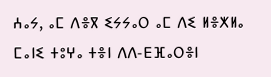ⵄⴰⵢ, ⴰⵎ ⴷⴻⴳ ⵉⵢⵢⴰⵔ ⴰⵎ ⴷⵉ ⵍⴻⵅⵍⴰ ⵎⴰⵏⵉ ⵜⵓⵖⴰ ⵜⴻⵏ ⴷⴷ-ⴹⴼⴰⵔⴻⵏ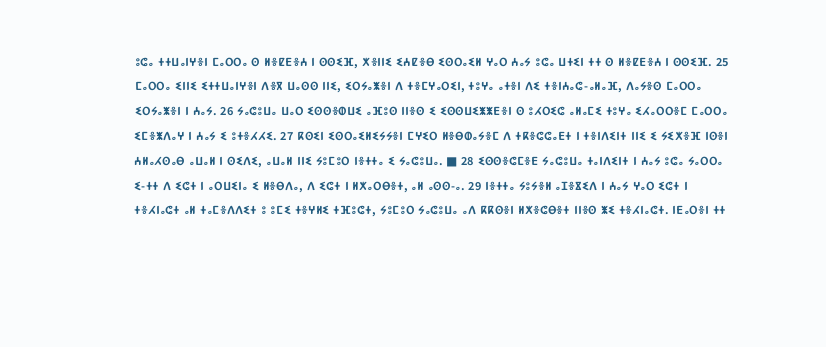ⵓⵛⴰ ⵜⵜⵡⴰⵏⵖⴻⵏ ⵎⴰⵔⵔⴰ ⵙ ⵍⴻⵇⴹⴻⵄ ⵏ ⵙⵙⵉⴼ, ⵅⴻⵏⵏⵉ ⵉⵄⵇⴻⴱ ⵉⵙⵔⴰⵉⵍ ⵖⴰⵔ ⵄⴰⵢ ⵓⵛⴰ ⵡⵜⵉⵏ ⵜⵜ ⵙ ⵍⴻⵇⴹⴻⵄ ⵏ ⵙⵙⵉⴼ. 25 ⵎⴰⵔⵔⴰ ⵉⵏⵏⵉ ⵉⵜⵜⵡⴰⵏⵖⴻⵏ ⴷⴻⴳ ⵡⴰⵙⵙ ⵏⵏⵉ, ⵉⵔⵢⴰⵥⴻⵏ ⴷ ⵜⴻⵎⵖⴰⵔⵉⵏ, ⵜⵓⵖⴰ ⴰⵜⴻⵏ ⴷⵉ ⵜⴻⵏⵄⴰⵛ-ⴰⵍⴰⴼ, ⴷⴰⵢⴻⵙ ⵎⴰⵔⵔⴰ ⵉⵔⵢⴰⵥⴻⵏ ⵏ ⵄⴰⵢ. 26 ⵢⴰⵛⵓⵡⴰ ⵡⴰⵔ ⵉⵙⵙⴻⵀⵡⵉ ⴰⴼⵓⵙ ⵏⵏⴻⵙ ⵉ ⵉⵙⵙⵡⵉⵥⵥⴹⴻⵏ ⵙ ⵓⵃⵔⵉⵛ ⴰⵍⴰⵎⵉ ⵜⵓⵖⴰ ⵉⵃⴰⵔⵔⴻⵎ ⵎⴰⵔⵔⴰ ⵉⵎⴻⵥⴷⴰⵖ ⵏ ⵄⴰⵢ ⵉ ⵓⵜⴻⵃⵃⵉ. 27 ⴽⵙⵉⵏ ⵉⵙⵔⴰⵉⵍⵉⵢⵢⴻⵏ ⵎⵖⵉⵔ ⵍⴻⴱⵀⴰⵢⴻⵎ ⴷ ⵜⴽⴻⵛⵛⴰⴹⵜ ⵏ ⵜⴻⵏⴷⵉⵏⵜ ⵏⵏⵉ ⵉ ⵢⵉⵅⴻⴼ ⵏⵙⴻⵏ ⵄⵍⴰⵃⵙⴰⴱ ⴰⵡⴰⵍ ⵏ ⵙⵉⴷⵉ, ⴰⵡⴰⵍ ⵏⵏⵉ ⵢⵓⵎⵓⵔ ⵏⴻⵜⵜⴰ ⵉ ⵢⴰⵛⵓⵡⴰ. ■ 28 ⵉⵙⵙⴻⵛⵎⴻⴹ ⵢⴰⵛⵓⵡⴰ ⵜⴰⵏⴷⵉⵏⵜ ⵏ ⵄⴰⵢ ⵓⵛⴰ ⵢⴰⵔⵔⴰ ⵉ-ⵜⵜ ⴷ ⵉⵛⵜ ⵏ ⴰⵔⵡⵉⵏⴰ ⵉ ⵍⴻⴱⴷⴰ, ⴷ ⵉⵛⵜ ⵏ ⵍⵅⴰⵔⴱⴻⵜ, ⴰⵍ ⴰⵙⵙ-ⴰ. 29 ⵏⴻⵜⵜⴰ ⵢⵓⵢⴻⵍ ⴰⵊⴻⴵⵉⴷ ⵏ ⵄⴰⵢ ⵖⴰⵔ ⵉⵛⵜ ⵏ ⵜⴻⵃⵏⴰⵛⵜ ⴰⵍ ⵜⴰⵎⴻⴷⴷⵉⵜ ⵓ ⵓⵎⵉ ⵜⴻⵖⵍⵉ ⵜⴼⵓⵛⵜ, ⵢⵓⵎⵓⵔ ⵢⴰⵛⵓⵡⴰ ⴰⴷ ⴽⴽⵙⴻⵏ ⵍⵅⴻⵛⴱⴻⵜ ⵏⵏⴻⵙ ⵥⵉ ⵜⴻⵃⵏⴰⵛⵜ. ⵏⴹⴰⵔⴻⵏ ⵜⵜ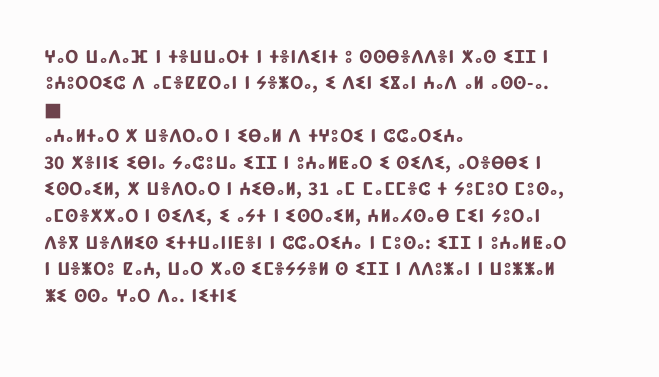ⵖⴰⵔ ⵡⴰⴷⴰⴼ ⵏ ⵜⴻⵡⵡⴰⵔⵜ ⵏ ⵜⴻⵏⴷⵉⵏⵜ ⵓ ⵙⵙⴱⴻⴷⴷⴻⵏ ⵅⴰⵙ ⵉⵊⵊ ⵏ ⵓⵄⵓⵔⵔⵉⵛ ⴷ ⴰⵎⴻⵇⵇⵔⴰⵏ ⵏ ⵢⴻⵥⵔⴰ, ⵉ ⴷⵉⵏ ⵉⴵⴰⵏ ⵄⴰⴷ ⴰⵍ ⴰⵙⵙ-ⴰ. ■
ⴰⵄⴰⵍⵜⴰⵔ ⵅ ⵡⴻⴷⵔⴰⵔ ⵏ ⵉⴱⴰⵍ ⴷ ⵜⵖⵓⵔⵉ ⵏ ⵛⵛⴰⵔⵉⵄⴰ
30 ⵅⴻⵏⵏⵉ ⵉⴱⵏⴰ ⵢⴰⵛⵓⵡⴰ ⵉⵊⵊ ⵏ ⵓⵄⴰⵍⵟⴰⵔ ⵉ ⵙⵉⴷⵉ, ⴰⵔⴻⴱⴱⵉ ⵏ ⵉⵙⵔⴰⵉⵍ, ⵅ ⵡⴻⴷⵔⴰⵔ ⵏ ⵄⵉⴱⴰⵍ, 31 ⴰⵎ ⵎⴰⵎⵎⴻⵛ ⵜ ⵢⵓⵎⵓⵔ ⵎⵓⵙⴰ, ⴰⵎⵙⴻⵅⵅⴰⵔ ⵏ ⵙⵉⴷⵉ, ⵉ ⴰⵢⵜ ⵏ ⵉⵙⵔⴰⵉⵍ, ⵄⵍⴰⵃⵙⴰⴱ ⵎⵉⵏ ⵢⵓⵔⴰⵏ ⴷⴻⴳ ⵡⴻⴷⵍⵉⵙ ⵉⵜⵜⵡⴰⵏⵏⴹⴻⵏ ⵏ ⵛⵛⴰⵔⵉⵄⴰ ⵏ ⵎⵓⵙⴰ: ⵉⵊⵊ ⵏ ⵓⵄⴰⵍⵟⴰⵔ ⵏ ⵡⴻⵥⵔⵓ ⵇⴰⵄ, ⵡⴰⵔ ⵅⴰⵙ ⵉⵎⴻⵢⵢⴻⵍ ⵙ ⵉⵊⵊ ⵏ ⴷⴷⵓⵥⴰⵏ ⵏ ⵡⵓⵥⵥⴰⵍ ⵥⵉ ⵙⵙⴰ ⵖⴰⵔ ⴷⴰ. ⵏⵉⵜⵏⵉ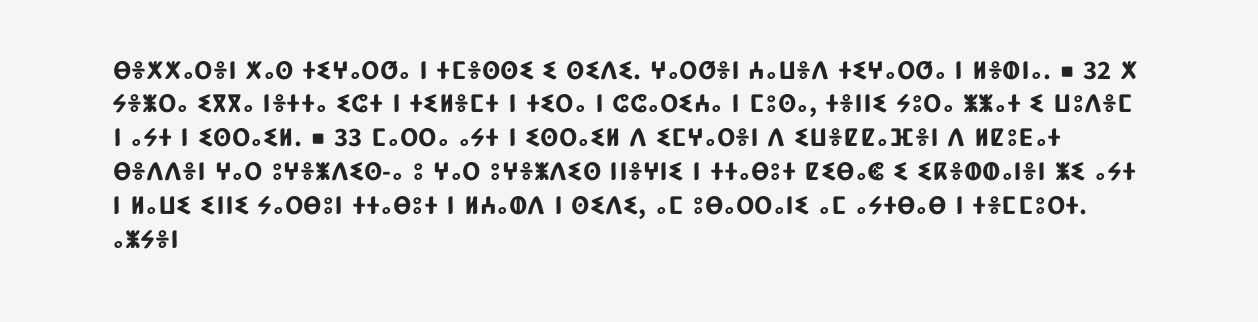ⴱⴻⵅⵅⴰⵔⴻⵏ ⵅⴰⵙ ⵜⵉⵖⴰⵔⵚⴰ ⵏ ⵜⵎⴻⵙⵙⵉ ⵉ ⵙⵉⴷⵉ. ⵖⴰⵔⵚⴻⵏ ⵄⴰⵡⴻⴷ ⵜⵉⵖⴰⵔⵚⴰ ⵏ ⵍⴻⵀⵏⴰ. ■ 32 ⵅ ⵢⴻⵥⵔⴰ ⵉⴳⴳⴰ ⵏⴻⵜⵜⴰ ⵉⵛⵜ ⵏ ⵜⵉⵍⴻⵎⵜ ⵏ ⵜⵉⵔⴰ ⵏ ⵛⵛⴰⵔⵉⵄⴰ ⵏ ⵎⵓⵙⴰ, ⵜⴻⵏⵏⵉ ⵢⵓⵔⴰ ⵥⵥⴰⵜ ⵉ ⵡⵓⴷⴻⵎ ⵏ ⴰⵢⵜ ⵏ ⵉⵙⵔⴰⵉⵍ. ■ 33 ⵎⴰⵔⵔⴰ ⴰⵢⵜ ⵏ ⵉⵙⵔⴰⵉⵍ ⴷ ⵉⵎⵖⴰⵔⴻⵏ ⴷ ⵉⵡⴻⵇⵇⴰⴼⴻⵏ ⴷ ⵍⵇⵓⴹⴰⵜ ⴱⴻⴷⴷⴻⵏ ⵖⴰⵔ ⵓⵖⴻⵥⴷⵉⵙ-ⴰ ⵓ ⵖⴰⵔ ⵓⵖⴻⵥⴷⵉⵙ ⵏⵏⴻⵖⵏⵉ ⵏ ⵜⵜⴰⴱⵓⵜ ⵇⵉⴱⴰⵞ ⵉ ⵉⴽⴻⵀⵀⴰⵏⴻⵏ ⵥⵉ ⴰⵢⵜ ⵏ ⵍⴰⵡⵉ ⵉⵏⵏⵉ ⵢⴰⵔⴱⵓⵏ ⵜⵜⴰⴱⵓⵜ ⵏ ⵍⵄⴰⵀⴷ ⵏ ⵙⵉⴷⵉ, ⴰⵎ ⵓⴱⴰⵔⵔⴰⵏⵉ ⴰⵎ ⴰⵢⵜⴱⴰⴱ ⵏ ⵜⴻⵎⵎⵓⵔⵜ. ⴰⵥⵢⴻⵏ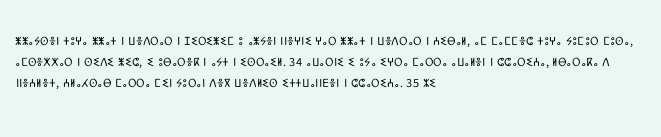ⵥⵥⴰⵢⵙⴻⵏ ⵜⵓⵖⴰ ⵥⵥⴰⵜ ⵏ ⵡⴻⴷⵔⴰⵔ ⵏ ⵊⵉⵔⵉⵥⵉⵎ ⵓ ⴰⵥⵢⴻⵏ ⵏⵏⴻⵖⵏⵉ ⵖⴰⵔ ⵥⵥⴰⵜ ⵏ ⵡⴻⴷⵔⴰⵔ ⵏ ⵄⵉⴱⴰⵍ, ⴰⵎ ⵎⴰⵎⵎⴻⵛ ⵜⵓⵖⴰ ⵢⵓⵎⵓⵔ ⵎⵓⵙⴰ, ⴰⵎⵙⴻⵅⵅⴰⵔ ⵏ ⵙⵉⴷⵉ ⵥⵉⵛ, ⵉ ⵓⴱⴰⵔⴻⴽ ⵏ ⴰⵢⵜ ⵏ ⵉⵙⵔⴰⵉⵍ. 34 ⴰⵡⴰⵔⵏⵉ ⵉ ⵓⵢⴰ ⵉⵖⵔⴰ ⵎⴰⵔⵔⴰ ⴰⵡⴰⵍⴻⵏ ⵏ ⵛⵛⴰⵔⵉⵄⴰ, ⵍⴱⴰⵔⴰⴽⴰ ⴷ ⵏⵏⴻⵄⵍⴻⵜ, ⵄⵍⴰⵃⵙⴰⴱ ⵎⴰⵔⵔⴰ ⵎⵉⵏ ⵢⵓⵔⴰⵏ ⴷⴻⴳ ⵡⴻⴷⵍⵉⵙ ⵉⵜⵜⵡⴰⵏⵏⴹⴻⵏ ⵏ ⵛⵛⴰⵔⵉⵄⴰ. 35 ⵣⵉ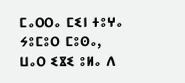ⵎⴰⵔⵔⴰ ⵎⵉⵏ ⵜⵓⵖⴰ ⵢⵓⵎⵓⵔ ⵎⵓⵙⴰ, ⵡⴰⵔ ⵉⴵⵉ ⵓⵍⴰ ⴷ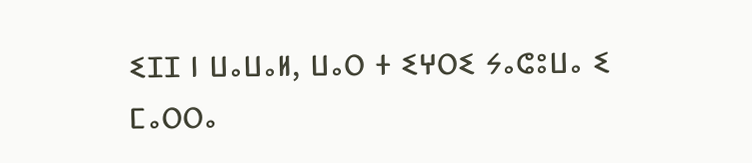ⵉⵊⵊ ⵏ ⵡⴰⵡⴰⵍ, ⵡⴰⵔ ⵜ ⵉⵖⵔⵉ ⵢⴰⵛⵓⵡⴰ ⵉ ⵎⴰⵔⵔⴰ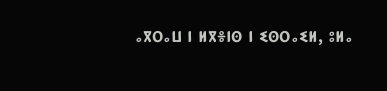ⴰⴳⵔⴰⵡ ⵏ ⵍⴳⴻⵏⵙ ⵏ ⵉⵙⵔⴰⵉⵍ, ⵓⵍⴰ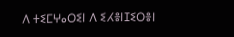ⴷ ⵜⵉⵎⵖⴰⵔⵉⵏ ⴷ ⵉⵃⴻⵏⵊⵉⵔⴻⵏ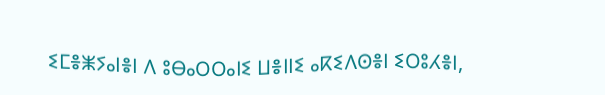ⵉⵎⴻⵥⵢⴰⵏⴻⵏ ⴷ ⵓⴱⴰⵔⵔⴰⵏⵉ ⵡⴻⵏⵏⵉ ⴰⴽⵉⴷⵙⴻⵏ ⵉⵔⵓⵃⴻⵏ,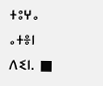ⵜⵓⵖⴰ ⴰⵜⴻⵏ ⴷⵉⵏ. ■